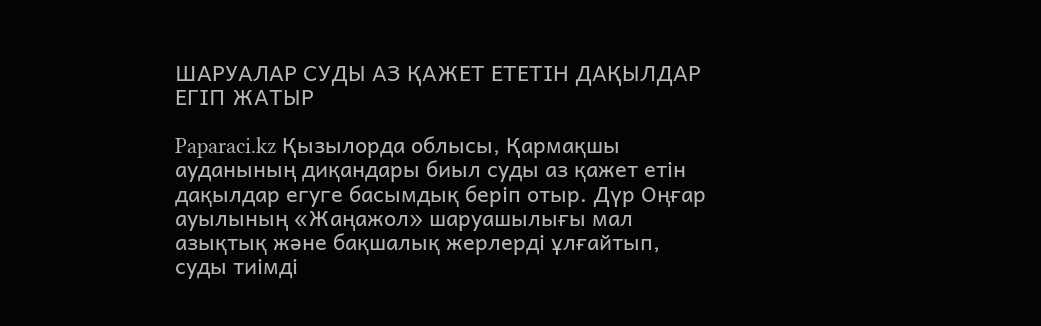ШАРУАЛАР СУДЫ АЗ ҚАЖЕТ ЕТЕТІН ДАҚЫЛДАР ЕГІП ЖАТЫР

Paparaci.kz Қызылорда облысы, Қармақшы ауданының диқандары биыл суды аз қажет етін дақылдар егуге басымдық беріп отыр. Дүр Оңғар ауылының «Жаңажол» шаруашылығы мал азықтық және бақшалық жерлерді ұлғайтып, суды тиімді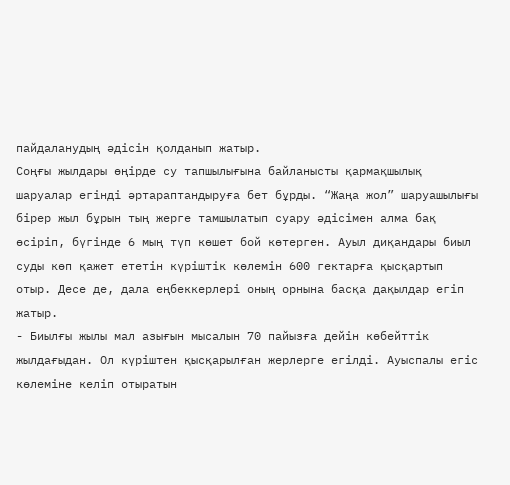пайдаланудың әдісін қолданып жатыр.
Соңғы жылдары өңірде су тапшылығына байланысты қармақшылық шаруалар егінді әртараптандыруға бет бұрды. “Жаңа жол” шаруашылығы бірер жыл бұрын тың жерге тамшылатып суару әдісімен алма бақ өсіріп, бүгінде 6 мың түп көшет бой көтерген. Ауыл диқандары биыл суды көп қажет ететін күріштік көлемін 600 гектарға қысқартып отыр. Десе де, дала еңбеккерлері оның орнына басқа дақылдар егіп жатыр.
- Биылғы жылы мал азығын мысалын 70 пайызға дейін көбейттік жылдағыдан. Ол күріштен қысқарылған жерлерге егілді. Ауыспалы егіс көлеміне келіп отыратын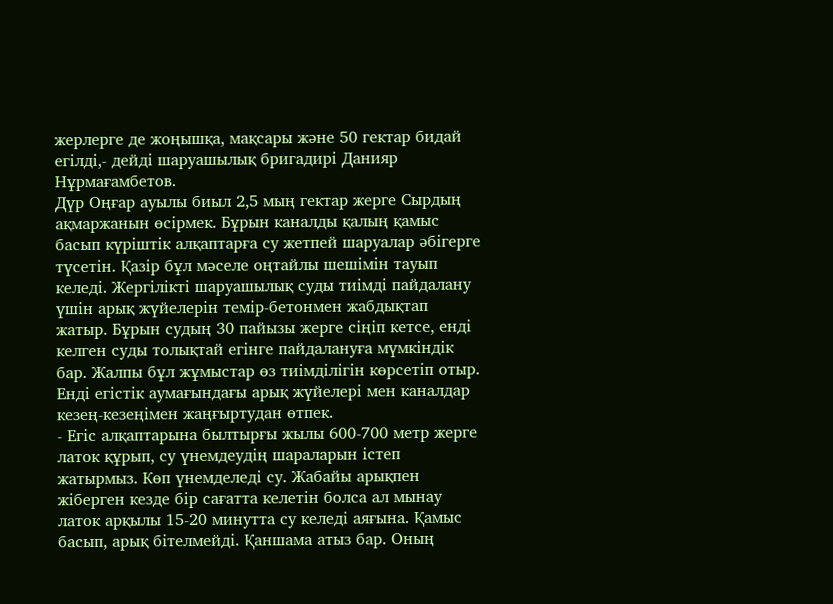жерлерге де жоңышқа, мақсары және 50 гектар бидай егілді,- дейді шаруашылық бригадирі Данияр Нұрмағамбетов.
Дүр Оңғар ауылы биыл 2,5 мың гектар жерге Сырдың ақмаржанын өсірмек. Бұрын каналды қалың қамыс басып күріштік алқаптарға су жетпей шаруалар әбігерге түсетін. Қазір бұл мәселе оңтайлы шешімін тауып келеді. Жергілікті шаруашылық суды тиімді пайдалану үшін арық жүйелерін темір-бетонмен жабдықтап жатыр. Бұрын судың 30 пайызы жерге сіңіп кетсе, енді келген суды толықтай егінге пайдалануға мүмкіндік бар. Жалпы бұл жұмыстар өз тиімділігін көрсетіп отыр. Енді егістік аумағындағы арық жүйелері мен каналдар кезең-кезеңімен жаңғыртудан өтпек.
- Егіс алқаптарына былтырғы жылы 600-700 метр жерге латок құрып, су үнемдеудің шараларын істеп жатырмыз. Көп үнемделеді су. Жабайы арықпен жіберген кезде бір сағатта келетін болса ал мынау латок арқылы 15-20 минутта су келеді аяғына. Қамыс басып, арық бітелмейді. Қаншама атыз бар. Оның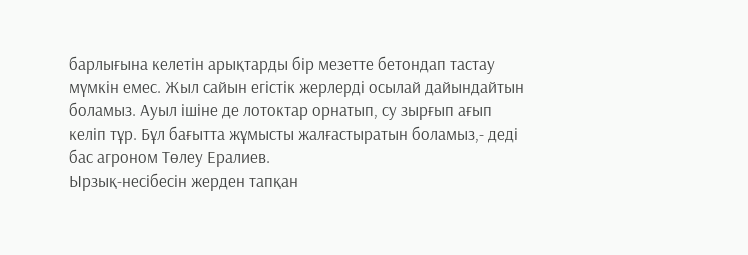барлығына келетін арықтарды бір мезетте бетондап тастау мүмкін емес. Жыл сайын егістік жерлерді осылай дайындайтын боламыз. Ауыл ішіне де лотоктар орнатып, су зырғып ағып келіп тұр. Бұл бағытта жұмысты жалғастыратын боламыз,- деді бас агроном Төлеу Ералиев.
Ырзық-несібесін жерден тапқан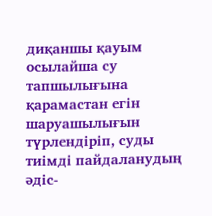диқаншы қауым осылайша су тапшылығына қарамастан егін шаруашылығын түрлендіріп, суды тиімді пайдаланудың әдіс-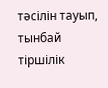тәсілін тауып, тынбай тіршілік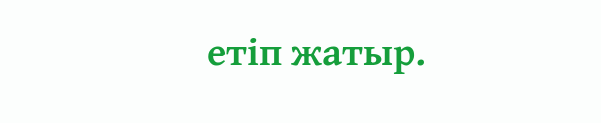етіп жатыр.